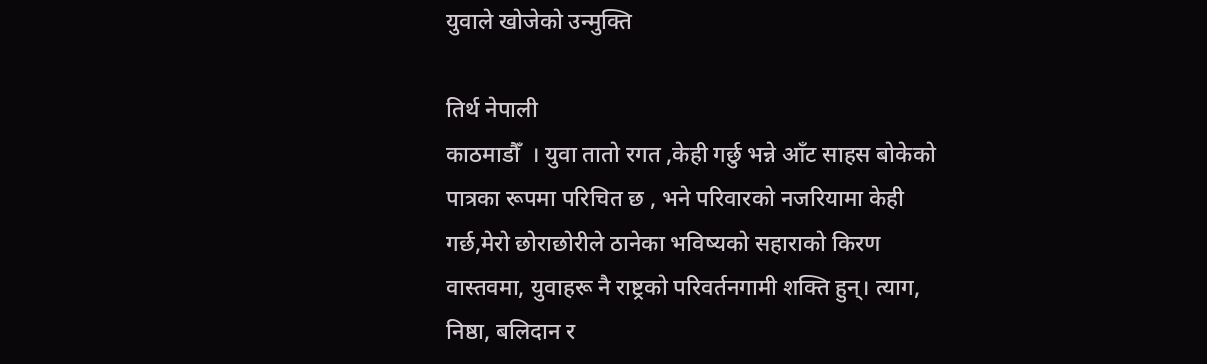युवाले खोजेको उन्मुक्ति

तिर्थ नेपाली
काठमाडौँ  । युवा तातो रगत ,केही गर्छु भन्ने आँट साहस बोकेको पात्रका रूपमा परिचित छ , भने परिवारको नजरियामा केही गर्छ,मेरो छोराछोरीले ठानेका भविष्यको सहाराको किरण वास्तवमा, युवाहरू नै राष्ट्रको परिवर्तनगामी शक्ति हुन्। त्याग, निष्ठा, बलिदान र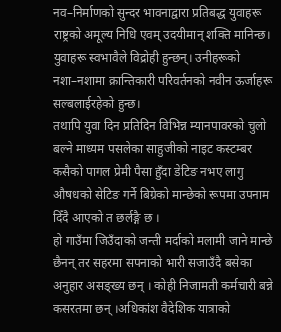नव–निर्माणको सुन्दर भावनाद्वारा प्रतिबद्ध युवाहरू राष्ट्रको अमूल्य निधि एवम् उदयीमान् शक्ति मानिन्छ। युवाहरू स्वभावैले विद्रोही हुन्छन्। उनीहरूको नशा–नशामा क्रान्तिकारी परिवर्तनको नवीन ऊर्जाहरू सल्बलाईरहेको हुन्छ।
तथापि युवा दिन प्रतिदिन विभिन्न म्यानपावरको चुलो बल्ने माध्यम पसलेका साहुजीको नाइट कस्टम्बर कसैको पागल प्रेमी पैसा हुँदा डेटिङ नभए लागु औषधको सेटिङ गर्ने बिग्रेको मान्छेको रूपमा उपनाम दिँदै आएको त छर्लङ्गै छ ।
हो गाउँमा जिउँदाको जन्ती मर्दाको मलामी जाने मान्छे छैनन् तर सहरमा सपनाको भारी सजाउँदै बसेका अनुहार असङ्ख्य छन् । कोही निजामती कर्मचारी बन्ने कसरतमा छन् ।अधिकांश वैदेशिक यात्राको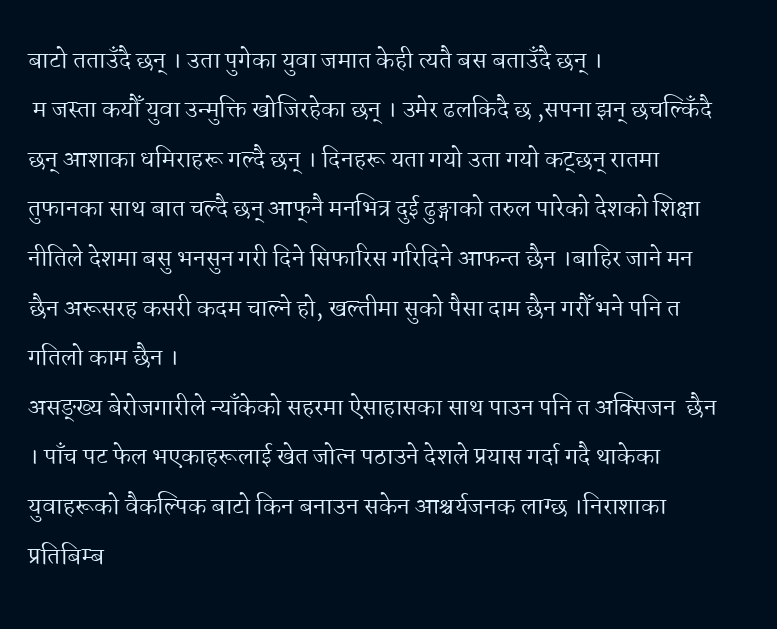बाटो तताउँदै छन् । उता पुगेका युवा जमात केही त्यतै बस बताउँदै छन् ।
 म जस्ता कयौँ युवा उन्मुक्ति खोजिरहेका छन् । उमेर ढलकिदै छ ,सपना झन् छचल्किँदै छन् आशाका धमिराहरू गल्दै छन् । दिनहरू यता गयो उता गयो कट्छन् रातमा तुफानका साथ बात चल्दै छन् आफ्‌नै मनभित्र दुई ढुङ्गाको तरुल पारेको देशको शिक्षा नीतिले देशमा बसु भनसुन गरी दिने सिफारिस गरिदिने आफन्त छैन ।बाहिर जाने मन छैन अरूसरह कसरी कदम चाल्ने हो, खल्तीमा सुको पैसा दाम छैन गरौँ भने पनि त गतिलो काम छैन ।
असङ्ख्य बेरोजगारीले न्याँकेको सहरमा ऐसाहासका साथ पाउन पनि त अक्सिजन  छैन । पाँच पट फेल भएकाहरूलाई खेत जोत्न पठाउने देशले प्रयास गर्दा गदै थाकेका युवाहरूको वैकल्पिक बाटो किन बनाउन सकेन आश्चर्यजनक लाग्छ ।निराशाका प्रतिबिम्ब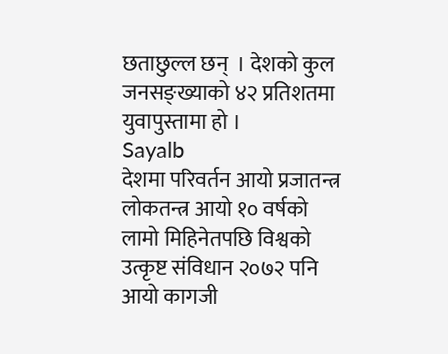छताछुल्ल छन्  । देशको कुल जनसङ्ख्याको ४२ प्रतिशतमा युवापुस्तामा हो ।
Sayalb
देशमा परिवर्तन आयो प्रजातन्त्र लोकतन्त्र आयो १० वर्षको लामो मिहिनेतपछि विश्वको उत्कृष्ट संविधान २०७२ पनि आयो कागजी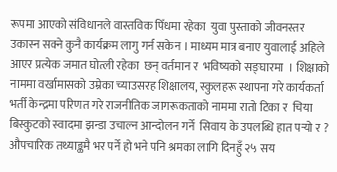रूपमा आएको संविधानले वास्तविक पिँधमा रहेका  युवा पुस्ताको जीवनस्तर उकास्न सक्ने कुनै कार्यक्रम लागु गर्न सकेन । माध्यम मात्र बनाए युवालाई अहिले आएर प्रत्येक जमात घोत्ली रहेका  छन् वर्तमान र  भविष्यको सङ्घारमा  । शिक्षाको नाममा वर्खामासको उम्रेका च्याउसरह शिक्षालय, स्कुलहरू स्थापना गरे कार्यकर्ता भर्ती केन्द्रमा परिणत गरे राजनीतिक जागरूकताको नाममा रातो टिका र  चिया बिस्कुटको स्वादमा झन्डा उचाल्न आन्दोलन गर्ने  सिवाय के उपलब्धि हात पर्‍यो र ?
औपचारिक तथ्याङ्कमै भर पर्ने हो भने पनि श्रमका लागि दिनहुँ २५ सय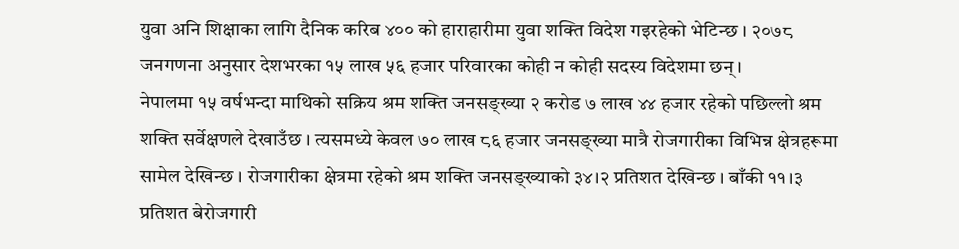युवा अनि शिक्षाका लागि दैनिक करिब ४०० को हाराहारीमा युवा शक्ति विदेश गइरहेको भेटिन्छ । २०७८ जनगणना अनुसार देशभरका १५ लाख ५६ हजार परिवारका कोही न कोही सदस्य विदेशमा छन् ।
नेपालमा १५ वर्षभन्दा माथिको सक्रिय श्रम शक्ति जनसङ्ख्या २ करोड ७ लाख ४४ हजार रहेको पछिल्लो श्रम शक्ति सर्वेक्षणले देखाउँछ । त्यसमध्ये केवल ७० लाख ८६ हजार जनसङ्ख्या मात्रै रोजगारीका विभिन्न क्षेत्रहरूमा सामेल देखिन्छ । रोजगारीका क्षेत्रमा रहेको श्रम शक्ति जनसङ्ख्याको ३४।२ प्रतिशत देखिन्छ । बाँकी ११।३ प्रतिशत बेरोजगारी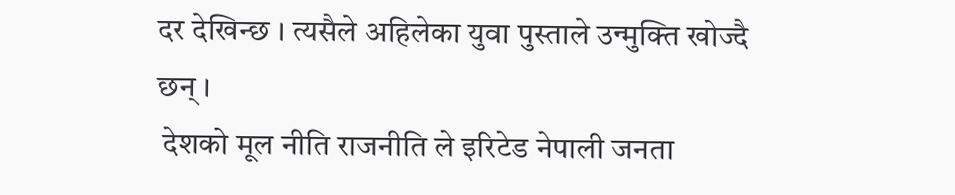दर देखिन्छ । त्यसैले अहिलेका युवा पुस्ताले उन्मुक्ति खोज्दै छन् ।
 देशको मूल नीति राजनीति ले इरिटेड नेपाली जनता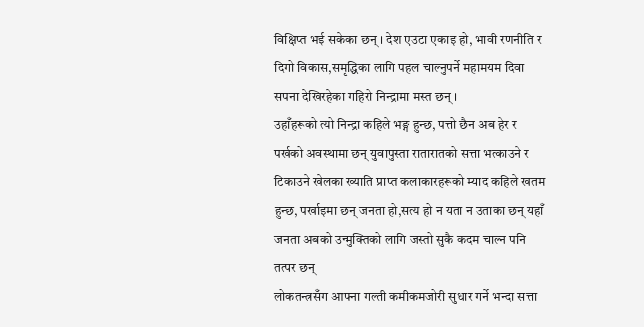विक्षिप्त भई सकेका छन् । देश एउटा एकाइ हो, भावी रणनीति र दिगो विकास,समृद्धिका लागि पहल चाल्नुपर्ने महामयम दिवा सपना देखिरहेका गहिरो निन्द्रामा मस्त छन् ।
उहाँहरूको त्यो निन्द्रा कहिले भङ्ग हुन्छ, पत्तो छैन अब हेर र पर्खको अवस्थामा छन् युवापुस्ता रातारातको सत्ता भत्काउने र टिकाउने खेलका ख्याति प्राप्त कलाकारहरूको म्याद कहिले खतम हुन्छ, पर्खाइमा छन् जनता हो,सत्य हो न यता न उताका छन् यहाँ जनता अबको उन्मुक्तिको लागि जस्तो सुकै कदम चाल्न पनि तत्पर छन्
लोकतन्त्रसँग आफ्ना गल्ती कमीकमजोरी सुधार गर्ने भन्दा सत्ता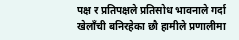पक्ष र प्रतिपक्षले प्रतिसोध भावनाले गर्दा खेलाँची बनिरहेका छौ हामीले प्रणालीमा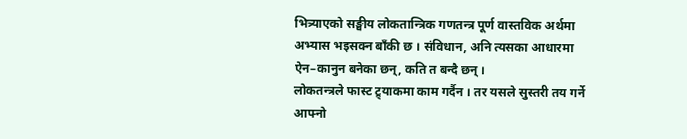भित्र्याएको सङ्घीय लोकतान्त्रिक गणतन्त्र पूर्ण वास्तविक अर्थमा अभ्यास भइसक्न बाँकी छ । संविधान, अनि त्यसका आधारमा ऐन–कानुन बनेका छन्, कति त बन्दै छन् ।
लोकतन्त्रले फास्ट ट्र्याकमा काम गर्दैन । तर यसले सुस्तरी तय गर्ने आफ्नो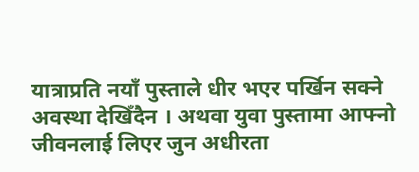यात्राप्रति नयाँ पुस्ताले धीर भएर पर्खिन सक्ने अवस्था देखिँदैन । अथवा युवा पुस्तामा आफ्नो जीवनलाई लिएर जुन अधीरता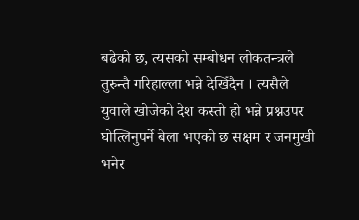बढेको छ, त्यसको सम्बोधन लोकतन्त्रले तुरुन्तै गरिहाल्ला भन्ने देखिँदैन । त्यसैले युवाले खोजेको देश कस्तो हो भन्ने प्रश्नउपर घोत्लिनुपर्ने बेला भएको छ सक्षम र जनमुखी भनेर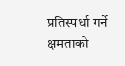प्रतिस्पर्धा गर्ने क्षमताको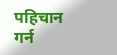पहिचान गर्न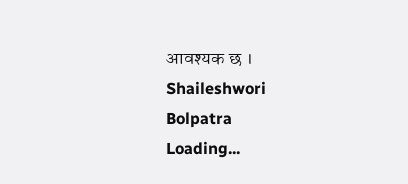आवश्यक छ ।
Shaileshwori
Bolpatra
Loading...